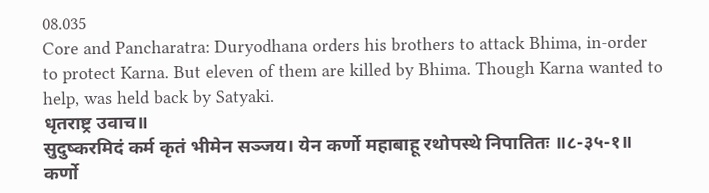08.035
Core and Pancharatra: Duryodhana orders his brothers to attack Bhima, in-order to protect Karna. But eleven of them are killed by Bhima. Though Karna wanted to help, was held back by Satyaki.
धृतराष्ट्र उवाच॥
सुदुष्करमिदं कर्म कृतं भीमेन सञ्जय। येन कर्णो महाबाहू रथोपस्थे निपातितः ॥८-३५-१॥
कर्णो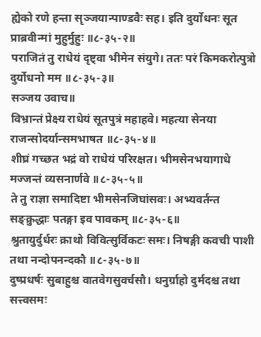ह्येको रणे हन्ता सृञ्जयान्पाण्डवैः सह। इति दुर्योधनः सूत प्राब्रवीन्मां मुहुर्मुहुः ॥८-३५-२॥
पराजितं तु राधेयं दृष्ट्वा भीमेन संयुगे। ततः परं किमकरोत्पुत्रो दुर्योधनो मम ॥८-३५-३॥
सञ्जय उवाच॥
विभ्रान्तं प्रेक्ष्य राधेयं सूतपुत्रं महाहवे। महत्या सेनया राजन्सोदर्यान्समभाषत ॥८-३५-४॥
शीघ्रं गच्छत भद्रं वो राधेयं परिरक्षत। भीमसेनभयागाधे मज्जन्तं व्यसनार्णवे ॥८-३५-५॥
ते तु राज्ञा समादिष्टा भीमसेनजिघांसवः। अभ्यवर्तन्त सङ्क्रुद्धाः पतङ्गा इव पावकम् ॥८-३५-६॥
श्रुतायुर्दुर्धरः क्राथो विवित्सुर्विकटः समः। निषङ्गी कवची पाशी तथा नन्दोपनन्दकौ ॥८-३५-७॥
दुष्प्रधर्षः सुबाहुश्च वातवेगसुवर्चसौ। धनुर्ग्राहो दुर्मदश्च तथा सत्त्वसमः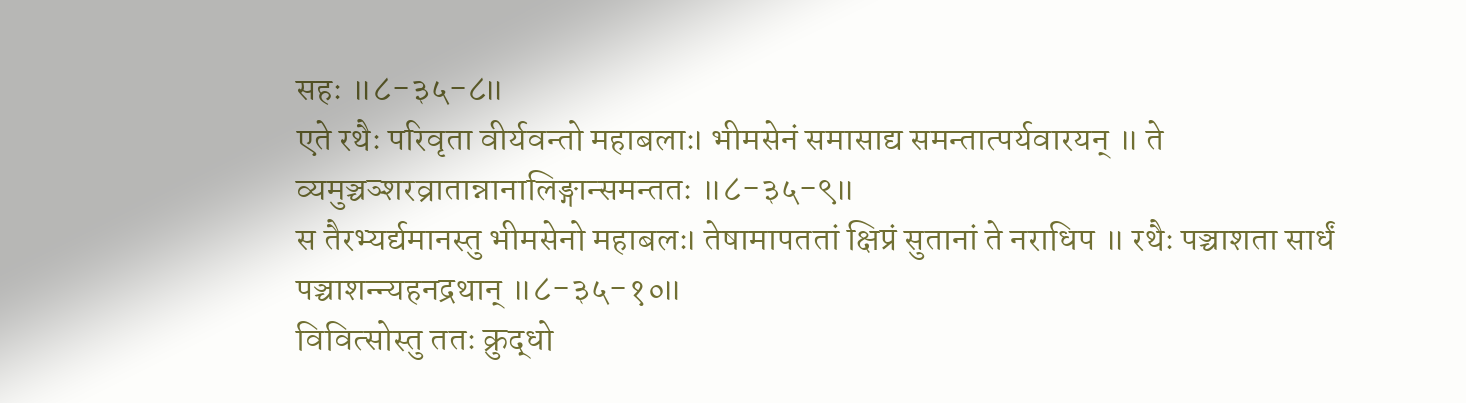सहः ॥८-३५-८॥
एते रथैः परिवृता वीर्यवन्तो महाबलाः। भीमसेनं समासाद्य समन्तात्पर्यवारयन् ॥ ते व्यमुञ्चञ्शरव्रातान्नानालिङ्गान्समन्ततः ॥८-३५-९॥
स तैरभ्यर्द्यमानस्तु भीमसेनो महाबलः। तेषामापततां क्षिप्रं सुतानां ते नराधिप ॥ रथैः पञ्चाशता सार्धं पञ्चाशन्न्यहनद्रथान् ॥८-३५-१०॥
विवित्सोस्तु ततः क्रुद्धो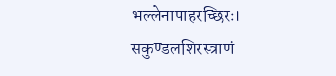भल्लेनापाहरच्छिरः। सकुण्डलशिरस्त्राणं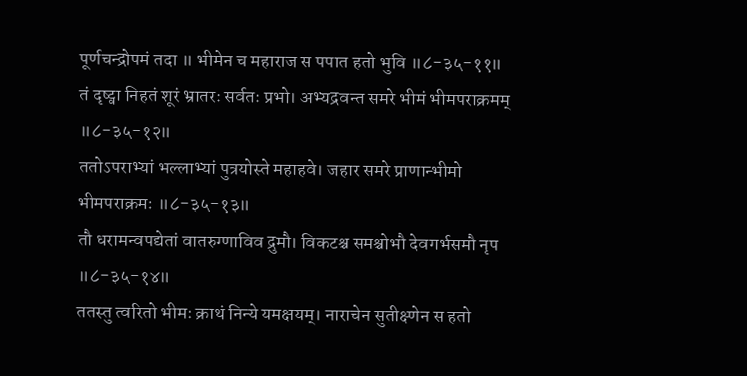पूर्णचन्द्रोपमं तदा ॥ भीमेन च महाराज स पपात हतो भुवि ॥८-३५-११॥
तं दृष्ट्वा निहतं शूरं भ्रातरः सर्वतः प्रभो। अभ्यद्रवन्त समरे भीमं भीमपराक्रमम् ॥८-३५-१२॥
ततोऽपराभ्यां भल्लाभ्यां पुत्रयोस्ते महाहवे। जहार समरे प्राणान्भीमो भीमपराक्रमः ॥८-३५-१३॥
तौ धरामन्वपद्येतां वातरुग्णाविव द्रुमौ। विकटश्च समश्चोभौ देवगर्भसमौ नृप ॥८-३५-१४॥
ततस्तु त्वरितो भीमः क्राथं निन्ये यमक्षयम्। नाराचेन सुतीक्ष्णेन स हतो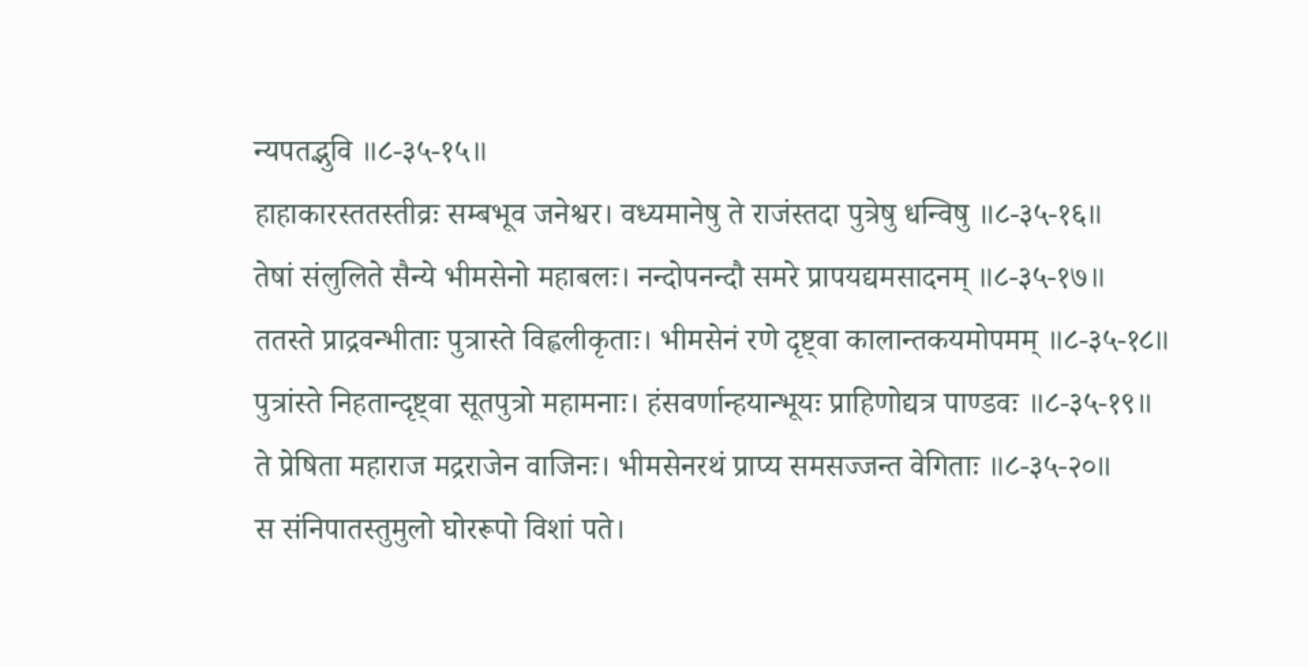न्यपतद्भुवि ॥८-३५-१५॥
हाहाकारस्ततस्तीव्रः सम्बभूव जनेश्वर। वध्यमानेषु ते राजंस्तदा पुत्रेषु धन्विषु ॥८-३५-१६॥
तेषां संलुलिते सैन्ये भीमसेनो महाबलः। नन्दोपनन्दौ समरे प्रापयद्यमसादनम् ॥८-३५-१७॥
ततस्ते प्राद्रवन्भीताः पुत्रास्ते विह्वलीकृताः। भीमसेनं रणे दृष्ट्वा कालान्तकयमोपमम् ॥८-३५-१८॥
पुत्रांस्ते निहतान्दृष्ट्वा सूतपुत्रो महामनाः। हंसवर्णान्हयान्भूयः प्राहिणोद्यत्र पाण्डवः ॥८-३५-१९॥
ते प्रेषिता महाराज मद्रराजेन वाजिनः। भीमसेनरथं प्राप्य समसज्जन्त वेगिताः ॥८-३५-२०॥
स संनिपातस्तुमुलो घोररूपो विशां पते।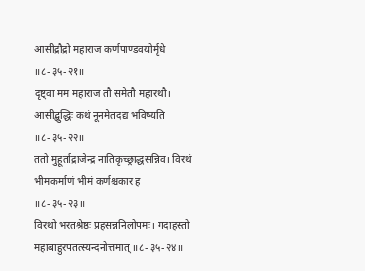आसीद्रौद्रो महाराज कर्णपाण्डवयोर्मृधे ॥८-३५-२१॥
दृष्ट्वा मम महाराज तौ समेतौ महारथौ। आसीद्बुद्धिः कथं नूनमेतदद्य भविष्यति ॥८-३५-२२॥
ततो मुहूर्ताद्राजेन्द्र नातिकृच्छ्राद्धसन्निव। विरथं भीमकर्माणं भीमं कर्णश्चकार ह ॥८-३५-२३॥
विरथो भरतश्रेष्ठः प्रहसन्ननिलोपमः। गदाहस्तो महाबाहुरपतत्स्यन्दनोत्तमात् ॥८-३५-२४॥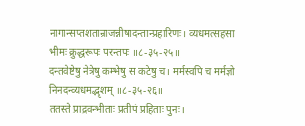नागान्सप्तशतान्राजन्नीषादन्तान्प्रहारिणः। व्यधमत्सहसा भीमः क्रुद्धरूपः परन्तपः ॥८-३५-२५॥
दन्तवेष्टेषु नेत्रेषु कम्भेषु स कटेषु च। मर्मस्वपि च मर्मज्ञो निनदन्व्यधमद्भृशम् ॥८-३५-२६॥
ततस्ते प्राद्रवन्भीताः प्रतीपं प्रहिताः पुनः।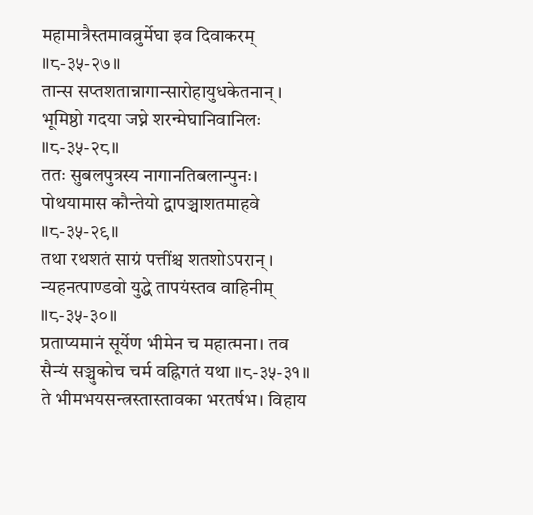महामात्रैस्तमावव्रुर्मेघा इव दिवाकरम् ॥८-३५-२७॥
तान्स सप्तशतान्नागान्सारोहायुधकेतनान्। भूमिष्ठो गदया जघ्ने शरन्मेघानिवानिलः ॥८-३५-२८॥
ततः सुबलपुत्रस्य नागानतिबलान्पुनः। पोथयामास कौन्तेयो द्वापञ्चाशतमाहवे ॥८-३५-२९॥
तथा रथशतं साग्रं पत्तींश्च शतशोऽपरान्। न्यहनत्पाण्डवो युद्धे तापयंस्तव वाहिनीम् ॥८-३५-३०॥
प्रताप्यमानं सूर्येण भीमेन च महात्मना। तव सैन्यं सञ्चुकोच चर्म वह्निगतं यथा ॥८-३५-३१॥
ते भीमभयसन्त्रस्तास्तावका भरतर्षभ। विहाय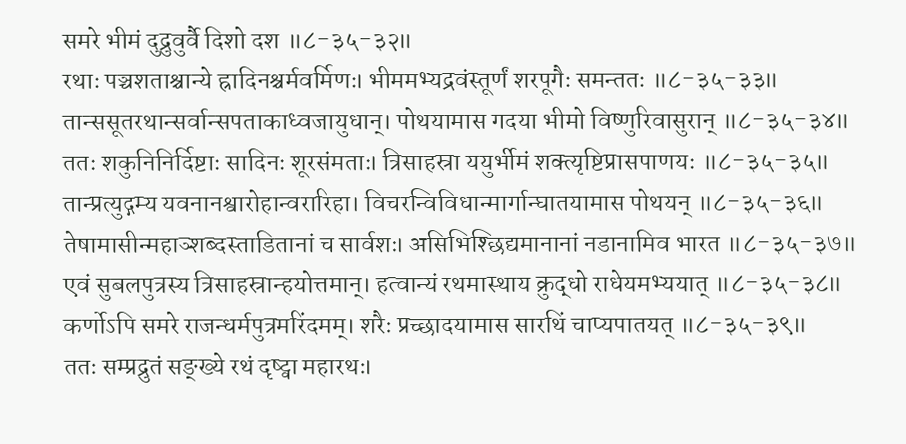समरे भीमं दुद्रुवुर्वै दिशो दश ॥८-३५-३२॥
रथाः पञ्चशताश्चान्ये ह्रादिनश्चर्मवर्मिणः। भीममभ्यद्रवंस्तूर्णं शरपूगैः समन्ततः ॥८-३५-३३॥
तान्ससूतरथान्सर्वान्सपताकाध्वजायुधान्। पोथयामास गदया भीमो विष्णुरिवासुरान् ॥८-३५-३४॥
ततः शकुनिनिर्दिष्टाः सादिनः शूरसंमताः। त्रिसाहस्रा ययुर्भीमं शक्त्यृष्टिप्रासपाणयः ॥८-३५-३५॥
तान्प्रत्युद्गम्य यवनानश्वारोहान्वरारिहा। विचरन्विविधान्मार्गान्घातयामास पोथयन् ॥८-३५-३६॥
तेषामासीन्महाञ्शब्दस्ताडितानां च सार्वशः। असिभिश्छिद्यमानानां नडानामिव भारत ॥८-३५-३७॥
एवं सुबलपुत्रस्य त्रिसाहस्रान्हयोत्तमान्। हत्वान्यं रथमास्थाय क्रुद्धो राधेयमभ्ययात् ॥८-३५-३८॥
कर्णोऽपि समरे राजन्धर्मपुत्रमरिंदमम्। शरैः प्रच्छादयामास सारथिं चाप्यपातयत् ॥८-३५-३९॥
ततः सम्प्रद्रुतं सङ्ख्ये रथं दृष्ट्वा महारथः।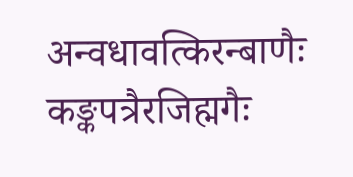अन्वधावत्किरन्बाणैः कङ्कपत्रैरजिह्मगैः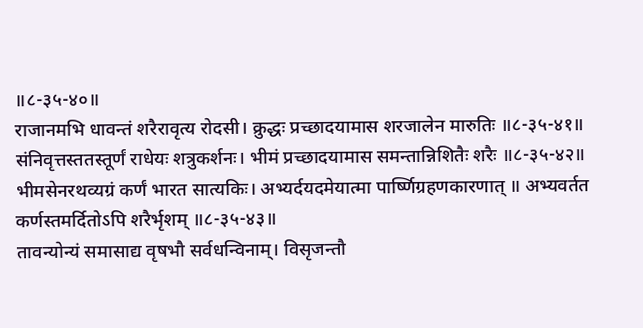॥८-३५-४०॥
राजानमभि धावन्तं शरैरावृत्य रोदसी। क्रुद्धः प्रच्छादयामास शरजालेन मारुतिः ॥८-३५-४१॥
संनिवृत्तस्ततस्तूर्णं राधेयः शत्रुकर्शनः। भीमं प्रच्छादयामास समन्तान्निशितैः शरैः ॥८-३५-४२॥
भीमसेनरथव्यग्रं कर्णं भारत सात्यकिः। अभ्यर्दयदमेयात्मा पार्ष्णिग्रहणकारणात् ॥ अभ्यवर्तत कर्णस्तमर्दितोऽपि शरैर्भृशम् ॥८-३५-४३॥
तावन्योन्यं समासाद्य वृषभौ सर्वधन्विनाम्। विसृजन्तौ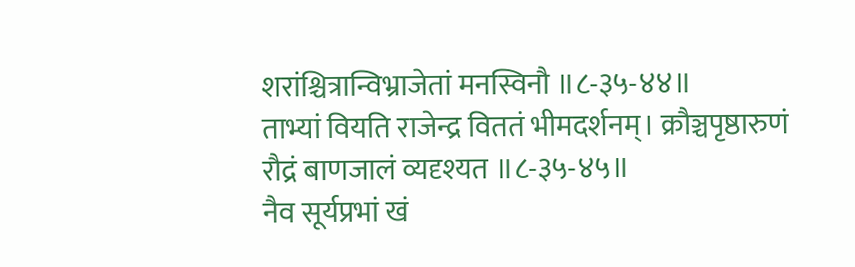शरांश्चित्रान्विभ्राजेतां मनस्विनौ ॥८-३५-४४॥
ताभ्यां वियति राजेन्द्र विततं भीमदर्शनम्। क्रौञ्चपृष्ठारुणं रौद्रं बाणजालं व्यदृश्यत ॥८-३५-४५॥
नैव सूर्यप्रभां खं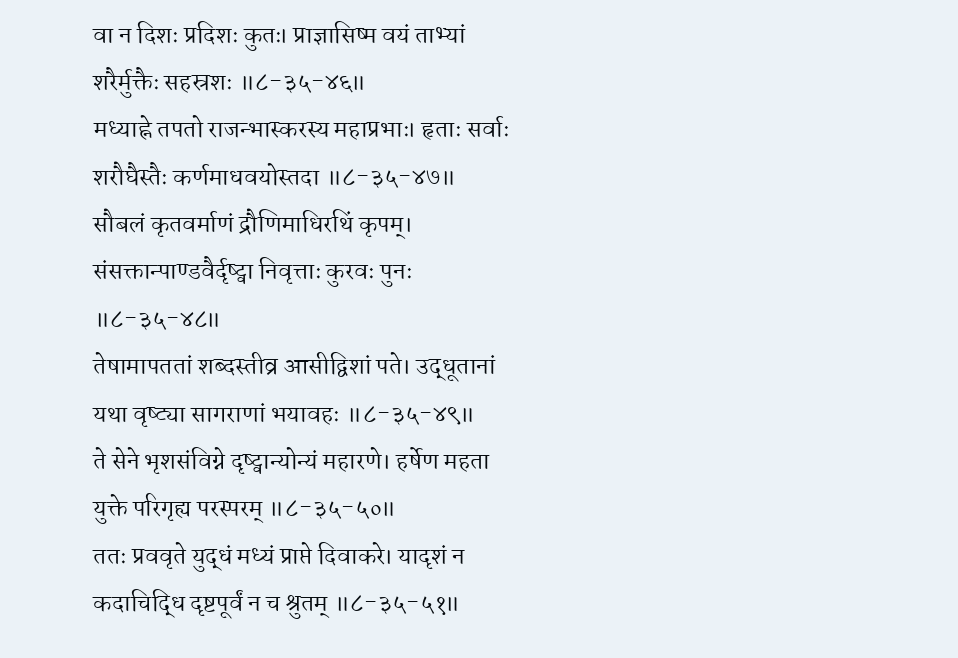वा न दिशः प्रदिशः कुतः। प्राज्ञासिष्म वयं ताभ्यां शरैर्मुक्तैः सहस्रशः ॥८-३५-४६॥
मध्याह्ने तपतो राजन्भास्करस्य महाप्रभाः। हृताः सर्वाः शरौघैस्तैः कर्णमाधवयोस्तदा ॥८-३५-४७॥
सौबलं कृतवर्माणं द्रौणिमाधिरथिं कृपम्। संसक्तान्पाण्डवैर्दृष्ट्वा निवृत्ताः कुरवः पुनः ॥८-३५-४८॥
तेषामापततां शब्दस्तीव्र आसीद्विशां पते। उद्धूतानां यथा वृष्ट्या सागराणां भयावहः ॥८-३५-४९॥
ते सेने भृशसंविग्ने दृष्ट्वान्योन्यं महारणे। हर्षेण महता युक्ते परिगृह्य परस्परम् ॥८-३५-५०॥
ततः प्रववृते युद्धं मध्यं प्राप्ते दिवाकरे। यादृशं न कदाचिद्धि दृष्टपूर्वं न च श्रुतम् ॥८-३५-५१॥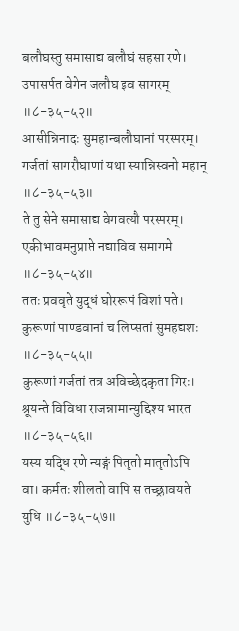बलौघस्तु समासाद्य बलौघं सहसा रणे। उपासर्पत वेगेन जलौघ इव सागरम् ॥८-३५-५२॥
आसीन्निनादः सुमहान्बलौघानां परस्परम्। गर्जतां सागरौघाणां यथा स्यान्निस्वनो महान् ॥८-३५-५३॥
ते तु सेने समासाद्य वेगवत्यौ परस्परम्। एकीभावमनुप्राप्ते नद्याविव समागमे ॥८-३५-५४॥
ततः प्रववृते युद्धं घोररूपं विशां पते। कुरूणां पाण्डवानां च लिप्सतां सुमहद्यशः ॥८-३५-५५॥
कुरूणां गर्जतां तत्र अविच्छेदकृता गिरः। श्रूयन्ते विविधा राजन्नामान्युद्दिश्य भारत ॥८-३५-५६॥
यस्य यद्धि रणे न्यङ्गं पितृतो मातृतोऽपि वा। कर्मतः शीलतो वापि स तच्छ्रावयते युधि ॥८-३५-५७॥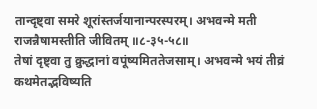तान्दृष्ट्वा समरे शूरांस्तर्जयानान्परस्परम्। अभवन्मे मती राजन्नैषामस्तीति जीवितम् ॥८-३५-५८॥
तेषां दृष्ट्वा तु क्रुद्धानां वपूंष्यमिततेजसाम्। अभवन्मे भयं तीव्रं कथमेतद्भविष्यति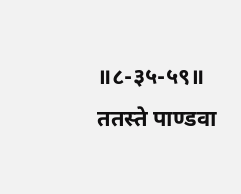॥८-३५-५९॥
ततस्ते पाण्डवा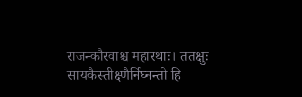राजन्कौरवाश्च महारथाः। ततक्षुः सायकैस्तीक्ष्णैर्निघ्नन्तो हि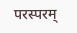परस्परम्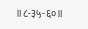॥८-३५-६०॥